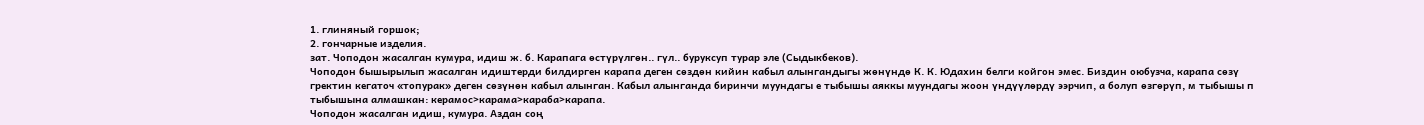1. глиняный горшок;
2. гончарные изделия.
зат. Чоподон жасалган кумура, идиш ж. б. Карапага өстүрүлгөн.. гүл.. буруксуп турар эле (Сыдыкбеков).
Чоподон бышырылып жасалган идиштерди билдирген карапа деген сөздөн кийин кабыл алынгандыгы жөнүндө К. К. Юдахин белги койгон эмес. Биздин оюбузча, карапа сөзү гректин кегаточ «топурак» деген сөзүнөн кабыл алынган. Кабыл алынганда биринчи муундагы е тыбышы аяккы муундагы жоон үндүүлөрдү ээрчип, а болуп өзгөрүп, м тыбышы п тыбышына алмашкан: керамос>карама>караба>карапа.
Чоподон жасалган идиш, кумура. Аздан соң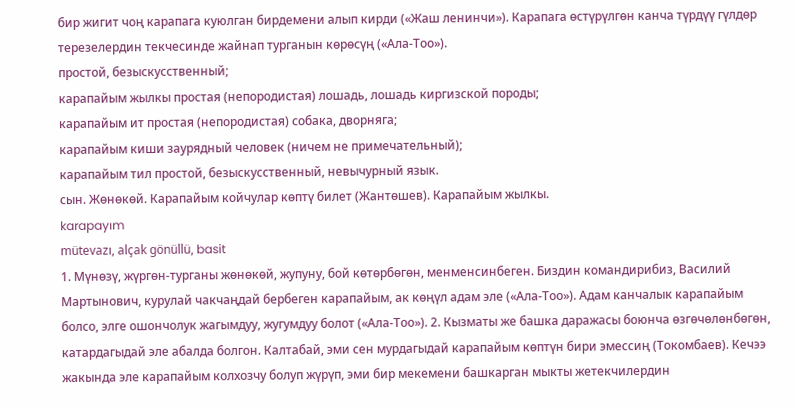бир жигит чоң карапага куюлган бирдемени алып кирди («Жаш ленинчи»). Карапага өстүрүлгөн канча түрдүү гүлдөр терезелердин текчесинде жайнап турганын көрөсүң («Ала-Тоо»).
простой, безыскусственный;
карапайым жылкы простая (непородистая) лошадь, лошадь киргизской породы;
карапайым ит простая (непородистая) собака, дворняга;
карапайым киши заурядный человек (ничем не примечательный);
карапайым тил простой, безыскусственный, невычурный язык.
сын. Жөнөкөй. Карапайым койчулар көптү билет (Жантөшев). Карапайым жылкы.
karapayım
mütevazı, alçak gönüllü, basit
1. Мүнөзү, жүргөн-турганы жөнөкөй, жупуну, бой көтөрбөгөн, менменсинбеген. Биздин командирибиз, Василий Мартынович, курулай чакчаңдай бербеген карапайым, ак көңүл адам эле («Ала-Тоо»). Адам канчалык карапайым болсо, элге ошончолук жагымдуу, жугумдуу болот («Ала-Тоо»). 2. Кызматы же башка даражасы боюнча өзгөчөлөнбөгөн, катардагыдай эле абалда болгон. Калтабай, эми сен мурдагыдай карапайым көптүн бири эмессиң (Токомбаев). Кечээ жакында эле карапайым колхозчу болуп жүрүп, эми бир мекемени башкарган мыкты жетекчилердин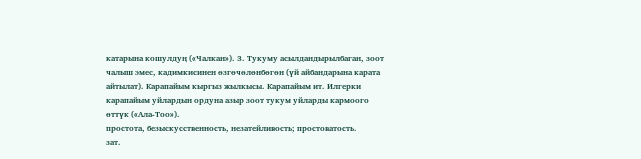катарына кошулдуң («Чалкан»). 3. Тукуму асылдандырылбаган, зоот чалыш эмес, кадимкисинен өзгөчөлөнбөгөн (үй айбандарына карата айтылат). Карапайым кыргыз жылкысы. Карапайым ит. Илгерки карапайым уйлардын ордуна азыр зоот тукум уйларды кармоого өттүк («Ала-Тоо»).
простота, безыскусственность, незатейливость; простоватость.
зат.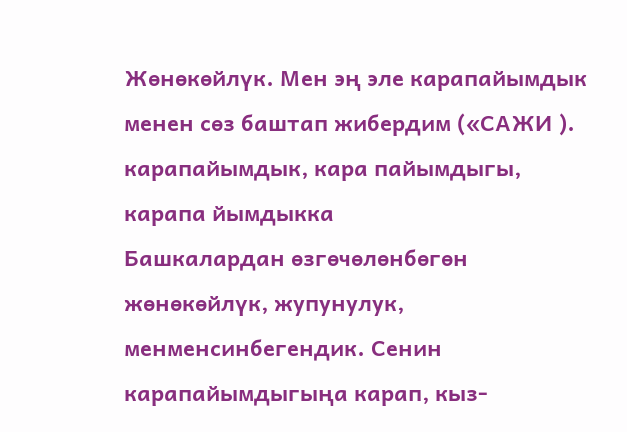Жөнөкөйлүк. Мен эң эле карапайымдык менен сөз баштап жибердим («САЖИ ).
карапайымдык, кара пайымдыгы, карапа йымдыкка
Башкалардан өзгөчөлөнбөгөн жөнөкөйлүк, жупунулук, менменсинбегендик. Сенин карапайымдыгыңа карап, кыз-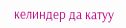келиндер да катуу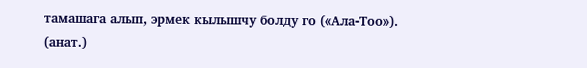тамашага алып, эрмек кылышчу болду го («Ала-Тоо»).
(анат.)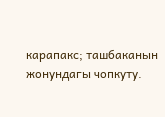карапакс; ташбаканын жонундагы чопкуту.